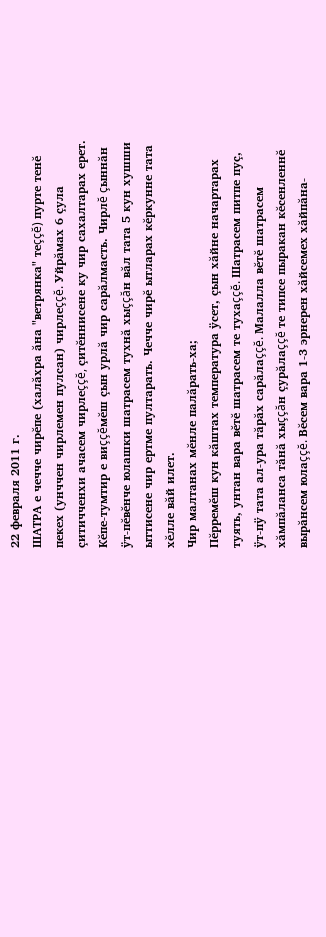22 февраля 2011 г.
ШАТРА е чечче чирĕпе (халăхра ăна "ветрянка" теççĕ) пурте тенĕ пекех (унччен чирлемен пулсан) чирлеççĕ. Уйрăмах 6 çула çитичченхи ачасем чирлеççĕ, çитĕннисене ку чир сахалтарах ерет.
Кĕпе-тумтир е виççĕмĕш çын урлă чир сарăлмасть. Чирлĕ çыннăн ÿт-пĕвĕнче юлашки шатрасем тухнă хыççăн вăл тата 5 кун хушши ыттисене чир ертме пултарать. Чечче чирĕ ытларах кĕркунне тата хĕлле вăй илет.
Чир малтанах мĕнле палăрать-ха;
Пĕрремĕш кун кăштах температура ÿсет, çын хăйне начартарах туять, унтан вара вĕтĕ шатрасем те тухаççĕ. Шатрасем питпе пуç, ÿт-пÿ тата ал-ура тăрăх сарăлаççĕ. Малалла вĕтĕ шатрасем хăмпăланса тăнă хыççăн çурăлаççĕ те типсе пыракан кĕсенленнĕ вырăнсем юлаççĕ. Вĕсем вара 1-3 эрнерен хăйсемех хăйпăна-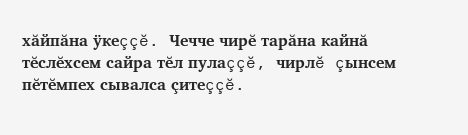хăйпăна ÿкеççĕ. Чечче чирĕ тарăна кайнă тĕслĕхсем сайра тĕл пулаççĕ, чирлĕ çынсем пĕтĕмпех сывалса çитеççĕ.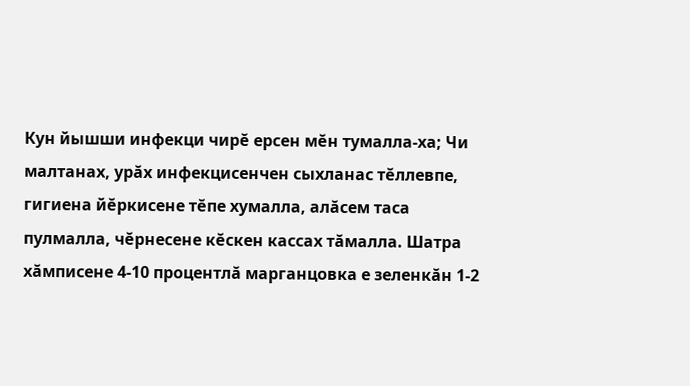Кун йышши инфекци чирĕ ерсен мĕн тумалла-ха; Чи малтанах, урăх инфекцисенчен сыхланас тĕллевпе, гигиена йĕркисене тĕпе хумалла, алăсем таса пулмалла, чĕрнесене кĕскен кассах тăмалла. Шатра хăмписене 4-10 процентлă марганцовка е зеленкăн 1-2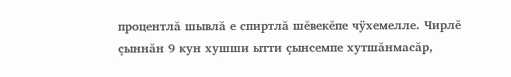процентлă шывлă е спиртлă шĕвекĕпе чÿхемелле. Чирлĕ çыннăн 9 кун хушши ытти çынсемпе хутшăнмасăр,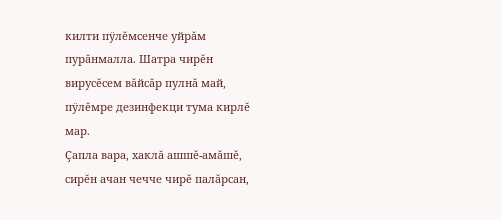килти пÿлĕмсенче уйрăм пурăнмалла. Шатра чирĕн вирусĕсем вăйсăр пулнă май, пÿлĕмре дезинфекци тума кирлĕ мар.
Çапла вара, хаклă ашшĕ-амăшĕ, сирĕн ачан чечче чирĕ палăрсан,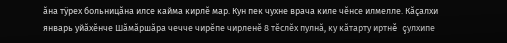ăна тÿрех больницăна илсе кайма кирлĕ мар. Кун пек чухне врача киле чĕнсе илмелле. Кăçалхи январь уйăхĕнче Шăмăршăра чечче чирĕпе чирленĕ 8 тĕслĕх пулнă, ку кăтарту иртнĕ çулхипе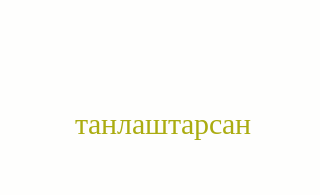танлаштарсан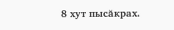8 хут пысăкрах.